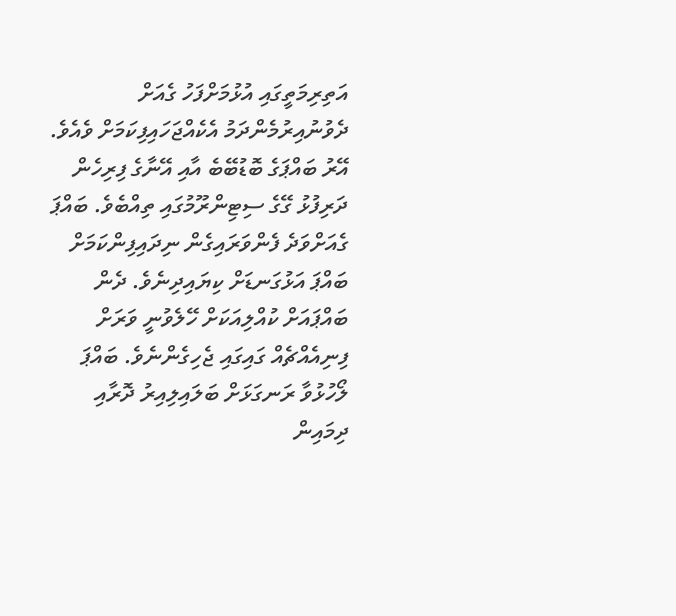އަތިރިމަތީގައި އުޅުމަށްފަހު ގެއަށް ދެވުނުއިރުމެންދަމު އެކެއްޖަހައިފިކަމަށް ވެއެވެ. އޭރު ބައްޕަގެ ބޮޑުބޭބެ އާއި އޭނާގެ ފިރިހެން ދަރިފުޅު ގޭގެ ސިޓިންރޫމުގައި ތިއްބެވެ. ބައްޕަ ގެއަށްވަދެ ފެންވަރައިގެން ނިދައިފިންކަމަށް ބައްޕަ އަޅުގަނޑަށް ކިޔައިދިނެވެ. ދެން ބައްޕައަށް ކުއްލިއަކަށް ހޭލެވުނީ ވަރަށް ފިނިއެއްޗެއް ގައިގައި ޖެހިގެންނެވެ. ބައްޕަ ލޯހުޅުވާ ރަނގަޅަށް ބަލައިލިއިރު ދޮރާއި ދިމައިން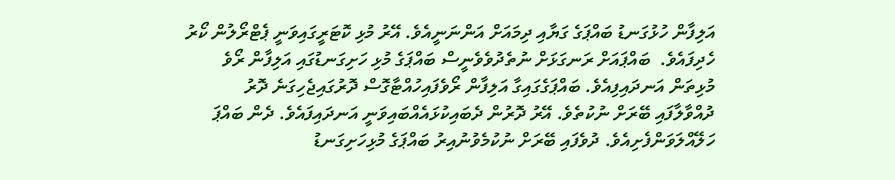އަލިފާން ހުޅުގަނޑު ބައްޕަގެ ގަޔާއި ދިމައަށް އަންނަނީއެވެ. އޭރު މުޅި ކޮޓަރީގައިވަނީ ޕެޓްރޯލުން ކޯރު ހެދިފައެވެ.  ބައްޕައަށް ރަނގަޅަށް ނުތެދުވެވެނީސް ބައްޕަގެ މުޅި ހަށިގަނޑުގައި އަލިފާން ރޯވެ މުޅިތަން އަނދައިފިއެވެ. ބައްޕަގެގައިގާ އަލިފާން ރޯވެފައިހުއްޓާގޮސް ދޮރުގައިޖެހިގަނެ ދޮރު ދުއްވާލާފައި ބޭރަށް ނުކުތެވެ. އޭރު ދޮރުން ދެބައިކުޅައެއްބައިވަނީ އަނދައިފައެވެ. ދެން ބައްޕަ ހަލޭއްލަވަންފެށިއެވެ. ދުވެފައި ބޭރަށް ނުކުމެވުނުއިރު ބައްޕަގެ މުޅިހަށިގަނޑު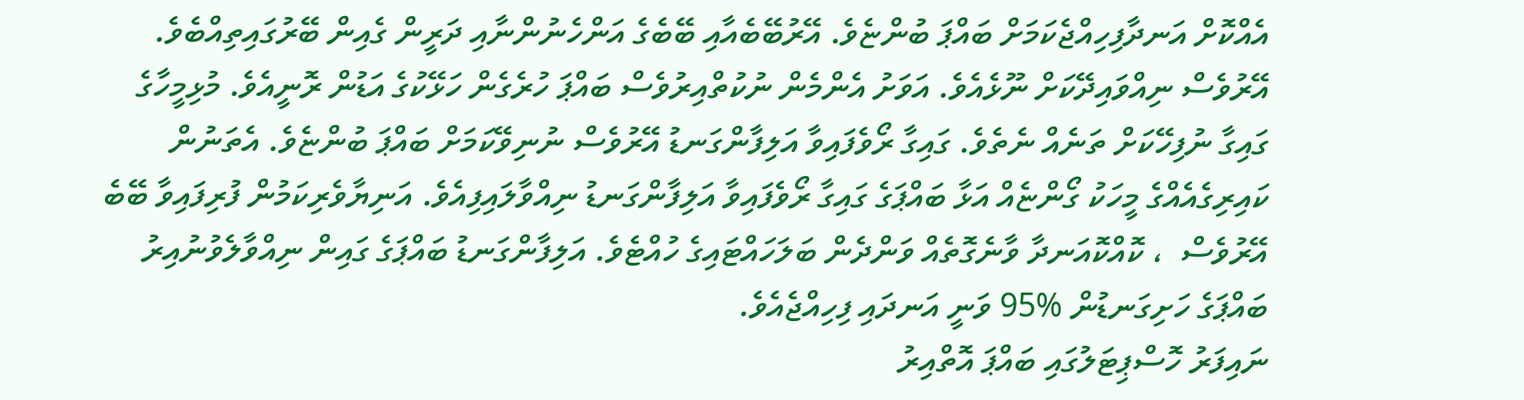އެއްކޮށް އަނދާފިހިއްޖެކަމަށް ބައްޕަ ބުންޏެވެ. އޭރުބޭބެއާއި ބޭބެގެ އަންހެނުންނާއި ދަރީން ގެއިން ބޭރުގައިތިއްބެވެ. އޭރުވެސް ނިއްވައިދޭކަށް ނޫޅެއެވެ. އަވަށު އެންމެން ނުކުތްއިރުވެސް ބައްޕަ ހުރެގެން ހަޅޭކުގެ އަޑުން ރޮނީއެވެ. މުޅިމީހާގެ ގައިގާ ނުފިހޭކަށް ތަނެއް ނެތެވެ. ގައިގާ ރޯވެފައިވާ އަލިފާންގަނޑު އޭރުވެސް ނުނިވޭކަމަށް ބައްޕަ ބުންޏެވެ. އެތަނުން ކައިރިގެއެއްގެ މީހަކު ގޯންޏެއް އަޅާ ބައްޕަގެ ގައިގާ ރޯވެފައިވާ އަލިފާންގަނޑު ނިއްވާލައިފިއެވެ. އަނިޔާވެރިކަމުން ފުރިފައިވާ ބޭބެ އޭރުވެސް  ، ކޮއްކޮއަނދާ ވާނެގޮތެއް ވަންދެން ބަލަހައްޓައިގެ ހުއްޓެވެ. އަލިފާންގަނޑު ބައްޕަގެ ގައިން ނިއްވާލެވުނުއިރު ބައްޕަގެ ހަށިގަނޑުން %95 ވަނީ އަނދައި ފިހިއްޖެއެވެ.
ނައިފަރު ހޮސްޕިޓަލުގައި ބައްޕަ އޮތްއިރު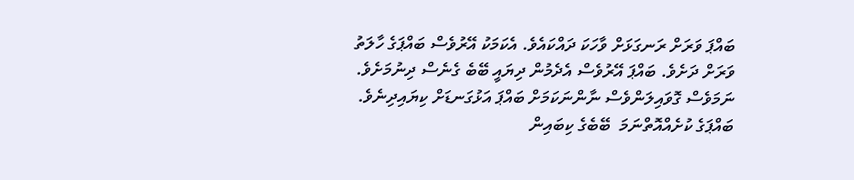ބައްޕަ ވަރަށް ރަނގަޅަށް ވާހަކަ ދައްކައެވެ. އެކަމަކު އޭރުވެސް ބައްޕަގެ ހާލަތު ވަރަށް ދަށެވެ. ބައްޕަ އޭރުވެސް އެދެމުން ދިޔައީ ބޭބެ ގެނެސް ދިނުމަށެވެ. ނަމަވެސް ގޮވައިލަންވެސް ނާންނަކަމަށް ބައްޕަ އަޅުގަނޑަށް ކިޔައިދިނެވެ. ބައްޕަގެ ކުށެއްއޮތްނަމަ  ބޭބެގެ ކިބައިން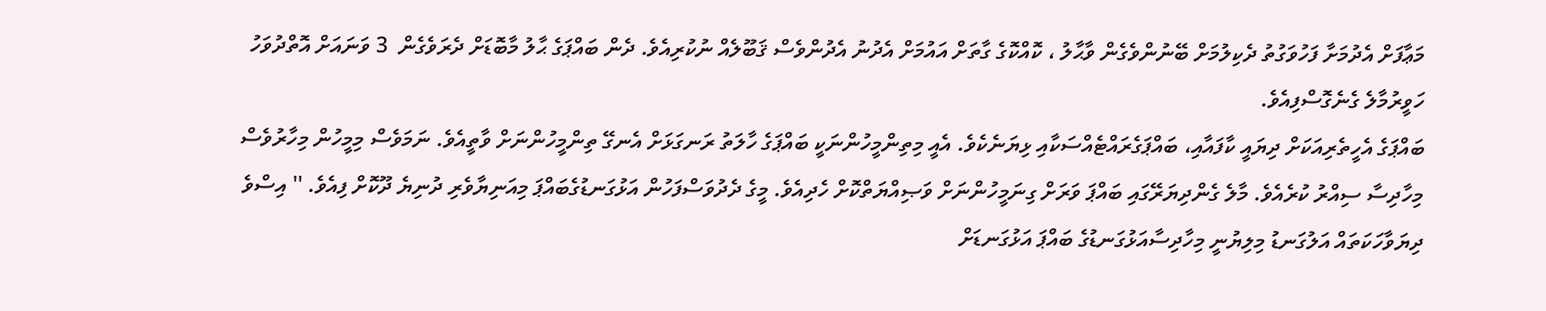މަޢާފަށް އެދުމަށާ ފަހުވަގުތު ދެކިލުމަށް ބޭނުންވެގެން ވާޙާލު ، ކޮއްކޮގެ ގާތަށް އައުމަށް އެދުނު އެދުންވެސް ޤަބޫލެއް ނުކުރިއެވެ. ދެން ބައްޕަގެ ޙާލު މާބޮޑަށް ދެރަވެގެން  3 ވަނައަށް އޮތްދުވަހު ހަވީރުމާލެ ގެނެގޮސްފިއެވެ.
ބައްޕަގެ އެހީތެރިއަކަށް ދިޔައީ ކާފައާއި، ބައްޕަގެރައްޓެއްސަކާއި ޅިޔަނެކެވެ. އެއީ މިތިންމީހުންނަކީ ބައްޕަގެ ހާލަތު ރަނގަޅަށް އެނގޭ ތިންމީހުންނަށް ވާތީއެވެ. ނަމަވެސް މިމީހުން މިހާރުވެސް މިހާދިސާ ސިއްރު ކުރެއެވެ. މާލެ ގެންދިޔަރޭގައި ބައްޕަ ވަރަށް ގިނަމީހުންނަށް ވަޞިއްޔަތްކޮށް ހެދިއެވެ. މީގެ ދެދުވަސްފަހުން އަޅުގަނޑުގެބައްޕަ މިއަނިޔާވެރި ދުނިޔެ ދޫކޮށް ފިއެވެ. '' އިސްވެ ދިޔަވާހަކަތައް އަލުގަނޑު މިލިޔުނީ މިހާދިސާއަޅުގަނޑުގެ ބައްޕަ އަޅުގަނޑަށް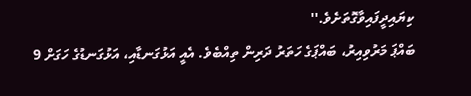ކިޔައިދީފައިވާގޮތަށެވެ.''
ބައްޕަ މަރުވިއިރު، ބައްޕަގެ ހަތަރު ދަރިން ތިއްބެވެ. އެއީ އަޅުގަނޑާއި، އަޅުގަނޑުގެ ހަގަށް 9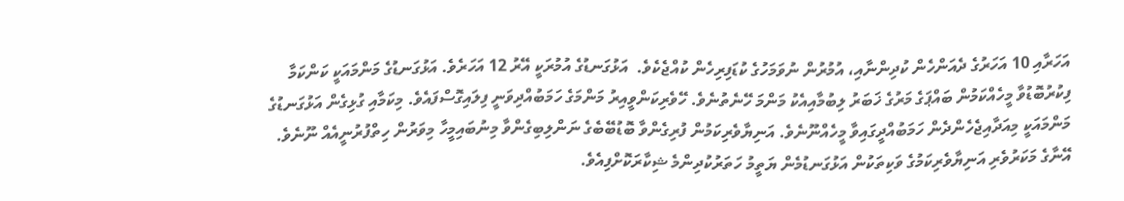އަހަރާއި 10 އަހަރުގެ ދެއަންހެން ކުދިންނާއި، އުމުރުން ނުވަމަހުގެ ކުޑަފިރިހެން ކުއްޖެކެވެ.  އަޅުގަނޑުގެ އުމުރަކީ އޭރު 12 އަހަރެވެ. އަޅުގަނޑުގެ މަންމައަކީ ކަންކަމާ ފިކުރުބޮޑުވާ މީހެއްކަމުން ބައްޕަގެ މަރުގެ ޚަބަރު ލިބުމާއިއެކު މަންމަ ހޭނެތުނެވެ. ހޭވެރިކަންވީއިރު މަންމަގެ ހަމަބުއްދިވަނީ ފިލައިގޮސްފައެވެ. މިކަމާއި ގުޅިގެން އަޅުގަނޑުގެ މަންމައަކީ މިއަދާއިޖެހެންދެން ހަމަބުއްދީގައިވާ މީހެއްނޫނެވެ. އަނިޔާވެރިކަމުން ފުރިގެންވާ ބޮޑުބޭބެގެ ނަންލިބިގެންވާ މިނުބައިމީހާ މިވަރުން ހިތްފުރުނީއެއް ނޫނެވެ. އޭނާގެ މަކަރުވެރި އަނިޔާވެރިކަމުގެ ވަކިތަކުން އަޅުގަނޑުމެން ޔަތީމު ހަތަރުކުދިންމެ ޝިކާރަކޮށްފިއެވެ.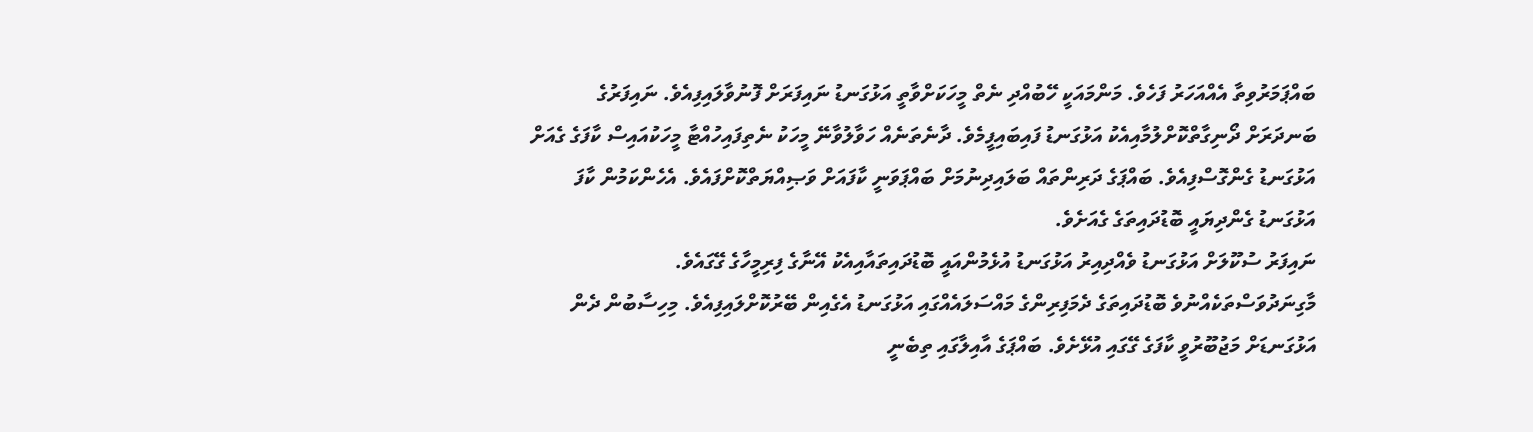ބައްޕަމަރުވިތާ އެއްއަހަރު ފަހެވެ. މަންމައަކީ ހޭބުއްދި ނެތް މީހަކަށްވާތީ އަޅުގަނޑު ނައިފަރަށް ފޮނުވާލައިފިއެވެ. ނައިފަރުގެ ބަނދަރަށް ދޯނިގާތްކޮށްލުމާއިއެކު އަޅުގަނޑު ފައިބައިފީމެވެ. ދާނެތަނެއް ހަވާލުވާނޭ މީހަކު ނެތިފައިހުއްޓާ މީހަކުއައިސް ކާފަގެ ގެއަށް އަޅުގަނޑު ގެންގޮސްފިއެވެ. ބައްޕަގެ ދަރިންތައް ބަލައިދިނުމަށް ބައްޕަވަނީ ކާފައަށް ވަޞިއްޔަތްކޮށްފައެވެ. އެހެންކަމުން ކާފަ އަޅުގަނޑު ގެންދިޔައީ ބޮޑުދައިތަގެ ގެއަށެވެ.
ނައިފަރު ސުކޫލަށް އަޅުގަނޑު ވެއްދިއިރު އަޅުގަނޑު އުޅެމުންއައީ ބޮޑުދައިތައާއިއެކު އޭނާގެ ފިރިމީހާގެ ގޭގައެވެ. މާގިނަދުވަސްތަކެއްނުވެ ބޮޑުދައިތަގެ ދެމަފިރިންގެ މައްސަލައެއްގައި އަޅުގަނޑު އެގެއިން ބޭރުކޮށްލައިފިއެވެ. މިހިސާބުން ދެން އަޅުގަނޑަށް މަޖުބޫރުވީ ކާފަގެ ގޭގައި އުޅޭށެވެ. ބައްޕަގެ އާއިލާގައި ތިބެނީ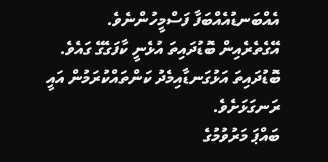އެއްބަނޑުއެއްބަފާ ފަސްމީހުންނެވެ.  އޭގެތެރެއިން ބޮޑުދައިތަ އުޅެނީ ކާފަގެގޭ ގައެވެ. ބޮޑުދައިތަ އަޅުގަނޑާއިމެދު ކަންތައްކުރަމުން އައީ ރަނގަޅަށެވެ.
ބައްޕަ މަރުވުމުގެ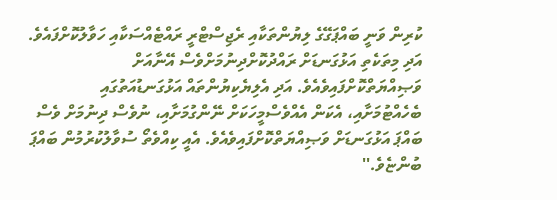ކުރިން ވަނީ ބައްޕަގޭގެ ލިޔުންތަކާއި ރެޖިސްޓްރީ ރައްޓެއްސަކާއި ހަވާލުކޮށްފައެވެ. އަދި މިތަކެތި އަޅުގަނޑަށް ރައްދުކޮށްދިނުމަށްވެސް އޭނާއަށް ވަޞިއްޔަތްކޮށްފައިވެއެވެ. އަދި އެލިޔެކިޔުންތައް އަޅުގަނޑުއަތުގައި ބެހެއްޓުމަށާއި، އެކަން އެއްވެސްމީހަކަށް ނޭންގުމަށާއި، ނުވެސް ދިނުމަށް ވެސް ބައްޕަ އަޅުގަނޑަށް ވަޞިއްޔަތްކޮށްފައިވެއެވެ. އެއީ ކިއްވެތޯ ސުވާލުކުރުމުން ބައްޕަ ބުންޏެވެ.''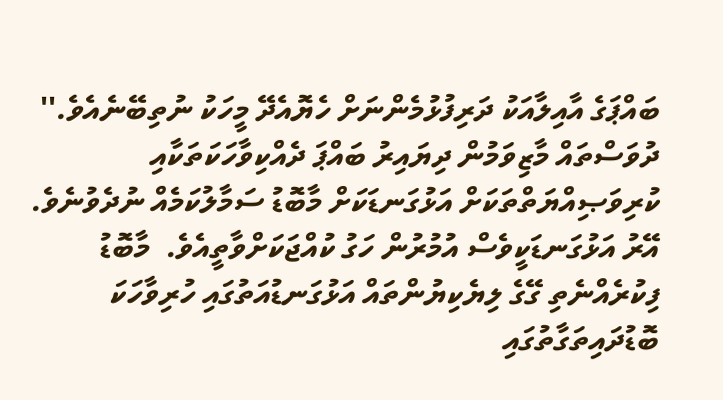ބައްޕަގެ އާއިލާއަކު ދަރިފުޅުމެންނަށް ހެޔޮއެދޭ މީހަކު ނުތިބޭނެއެވެ.''
ދުވަސްތައް މާޒިވަމުން ދިޔައިރު ބައްޕަ ދެއްކިވާހަކަތަކާއި ކުރިވަޞިއްޔަތްތަކަށް އަޅުގަނޑަކަށް މާބޮޑު ސަމާލުކަމެއް ނުދެވުނެވެ. އޭރު އަޅުގަނޑަކީވެސް އުމުރުން ހަގު ކުއްޖަކަށްވާތީއެވެ.  މާބޮޑު ފިކުރެއްނެތި ގޭގެ ލިޔެކިޔުންތައް އަޅުގަނޑުއަތުގައި ހުރިވާހަކަ ބޮޑުދައިތަގާތުގައި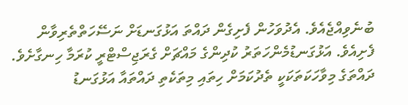ބުނެވިއްޖެއެވެ. އެދުވަހުން ފެށިގެން ދައްތަ އަޅުގަނޑަށް ނަސޭހަތްތެރިވާން ފެށިއެވެ. އަޅުގަނޑުމެންހަތަރު ކުދިންގެ މައްޗަށް ގެރަޖިސްޓްރީ ކުރަމާ ހިނގާށެވެ. ދައްތަގެ މިވާހަކަތަކަކީ ތެދުކަމަށް ހިތައި މިތަކެތި ދައްތައާ އަޅުގަނޑު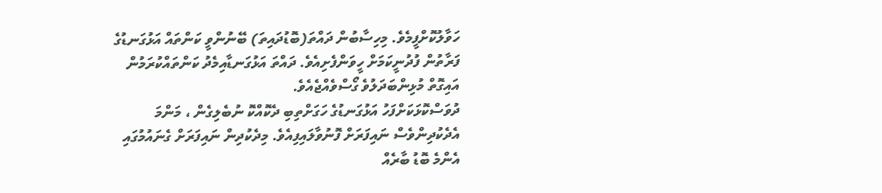ހަވާލުކޮށްފީމެވެ. މިހިސާބުން ދައްތަ(ބޮޑުދައިތަ) ބޭނުންވީ ކަންތައް އަޅުގަނޑުގެ ފަރާތުން ފުދުނީކަމަށް ހީވަންފެށިއެވެ. ދައްތަ އަޅުގަނޑާއިމެދު ކަންތައްކުރަމުން އައިގޮތް މުޅިންބަދަލުވެ ގޯސްވެއްޖެއެވެ.
ދުވަސްކޮޅަކަށްފަހު އަޅުގަނޑުގެ ހަގަށްތިބި ދެކޮއްކޮ ނުބެލިގެން ، މަންމަ އެދެކުދިންވެސް ނައިފަރަށް ފޮނުވާލައިފިއެވެ. މިދެކުދިން ނައިފަރަށް ގެނައުމުގައި އެންމެ ބޮޑު ބާރެއް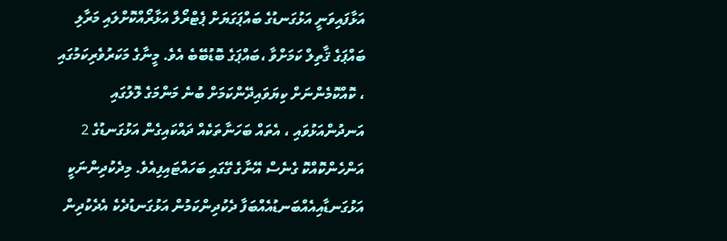އަޅާފައިވަނީ އަޅުގަނޑުގެ ބައްޕަގަޔަށް ޕެޓްރޯލް އަޅާރޯއްކޮށްލައި މަރާލި ބައްޕަގެ ޤާތިލް ކަމަށްވާ ،ބައްޕަގެ ބޮޑުބޭބެ އެވެ. މީނާގެ މަކަރުވެރިކަމުގައި ، ކޮއްކޮމެންނަށް ކިޔަވައިދޭންކަމަށް ބުނެ މަންމަގެ ލޮލުގައި އަނދުންއަޅުވައި ، އެތައް ބަހަނާތަކެއް ދައްކައިގެން އަޅުގަނޑުގެ 2 އަންހެންކޮއްކޮ ގެނެސް އޭނާގެ ގޭގައި ބަހައްޓައިފިއެވެ. މިދެކުދިންނަކީ އަޅުގަނޑާއިއެއްބަނޑުއެއްބަފާ ދެކުދިންކަމުން އަޅުގަނޑުދެކެ އެދެކުދިން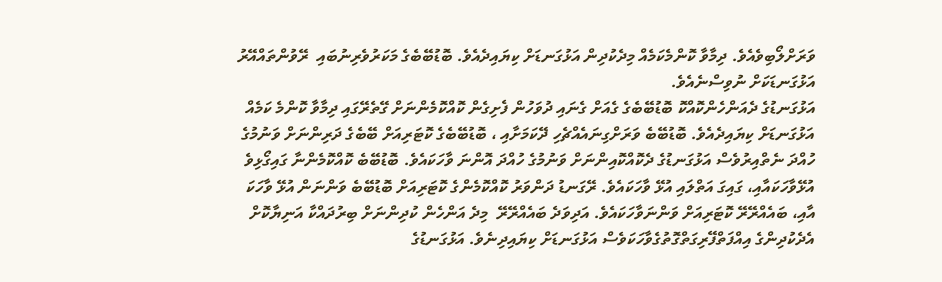ވަރަށްލޯބިވެއެވެ. ދިމާވާ ކޮންމެކަމެއް މިދެކުދިން އަޅުގަނޑަށް ކިޔައިދެއެވެ. ބޮޑުބޭބެގެ މަކަރުވެރިނުބައި  ރޭވުންތައްއޭރު އަޅުގަނޑަކަށް ނުވިސްނެއެވެ.
އަޅުގަނޑުގެ ދެއަންހެންކޮއްކޮ ބޮޑުބޭބެގެ ގެއަށް ގެނައި ދުވަހުން ފެށިގެން ކޮއްކޮމެންނަށް ގޭތެރޭގައި ދިމާވާ ކޮންމެ ކަމެއް އަޅުގަނޑަށް ކިޔައިދެއެވެ. ބޮޑުބޭބެ ވަރަށްގިނައެއްޗެހި ދޭކަމަށާއި ، ބޮޑުބޭބެގެ ކޮޓަރިއަށް ބޭބެގެ ދަރިންނަށް ވަނުމުގެ ހުއްދަ ނެތްއިރުވެސް އަޅުގަނޑުގެ ދެކޮއްކޮއިންނަށް ވަނުމުގެ ހުއްދަ އޮންނަ ވާހަކައެވެ. ބޮޑުބޭބެ ކޮއްކޮމެންނާ ގައިގޯޅިވެ އުޅޭވާހަކައާއި، ގައިގަ އަތްލައި އުޅޭ ވާހަކައެވެ. ރޭގަނޑު ދަންވަރު ކޮއްކޮމެންގެ ކޮޓަރިއަށް ބޮޑުބޭބެ ވަންނަން އުޅޭ ވާހަކަ އާއި، ބައެއްރޭރޭ ކޮޓަރިއަށް ވަންނަވާހަކައެވެ. އަދިވަދެ ބައެއްރޭރޭ  މިދެ އަންހެން ކުދިންނަށް ބިރުދައްކާ އަނިޔާކޮށް އެދެކުދިންގެ އިއްފަތްފޭރިގަތްގޮތުގެވާހަކަވެސް އަޅުގަނޑަށް ކިޔައިދިނެވެ. އަޅުގަނޑުގެ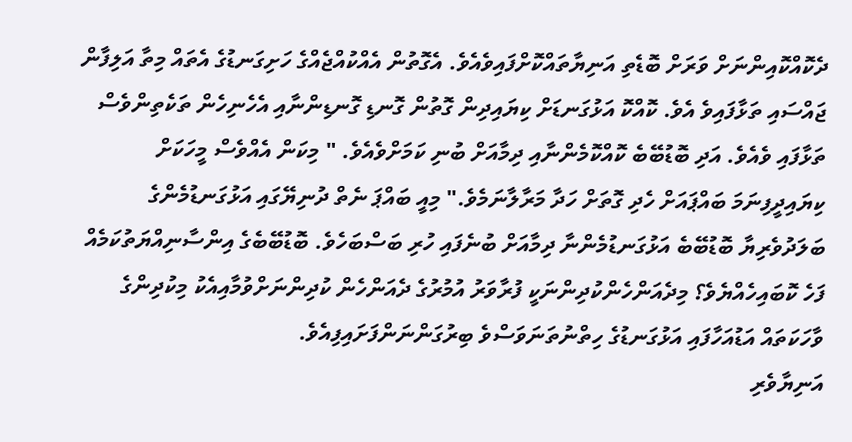ދެކޮއްކޮއިންނަށް ވަރަށް ބޮޑެތި އަނިޔާތައްކޮށްފައިވެއެވެ. އެގޮތުން އެއްކުއްޖެއްގެ ހަށިގަނޑުގެ އެތައް މިތާ އަލިފާން ޖައްސައި ތަޅާފައިވެ އެވެ. ކޮއްކޮ އަޅުގަނޑަށް ކިޔައިދިން ގޮތުން ގޮނޑި ގޮނޑިންނާއި އެހެނިހެން ތަކެތިންވެސް ތަޅާފައި ވެއެވެ. އަދި ބޮޑުބޭބެ ކޮއްކޮމެންނާއި ދިމާއަށް ބުނި ކަމަށްވެއެވެ. " މިކަން އެއްވެސް މީހަކަށް ކިޔައިދީފިނަމަ ބައްޕައަށް ހެދި ގޮތަށް ހަދާ މަރާލާނަމެވެ." މިއީ ބައްޕަ ނެތް ދުނިޔޭގައި އަޅުގަނޑުމެންގެ ބަލަދުވެރިޔާ ބޮޑުބޭބެ އަޅުގަނޑުމެންނާ ދިމާއަށް ބުނެފައި ހުރި ބަސްބަހެވެ. ބޮޑުބޭބެގެ އިންސާނިއްޔަތުކަމެއް ފަހެ ކޮބައިހެއްޔެވެ؟ މިދެއަންހެންކުދިންނަކީ ފުރާވަރު އުމުރުގެ ދެއަންހެން ކުދިންނަށްވުމާއިއެކު މިކުދިންގެ ވާހަކަތައް އަޑުއަހާފައި އަޅުގަނޑުގެ ހިތްނުތަނަވަސްވެ ބިރުގަންނަންފަށައިފިއެވެ.
އަނިޔާވެރި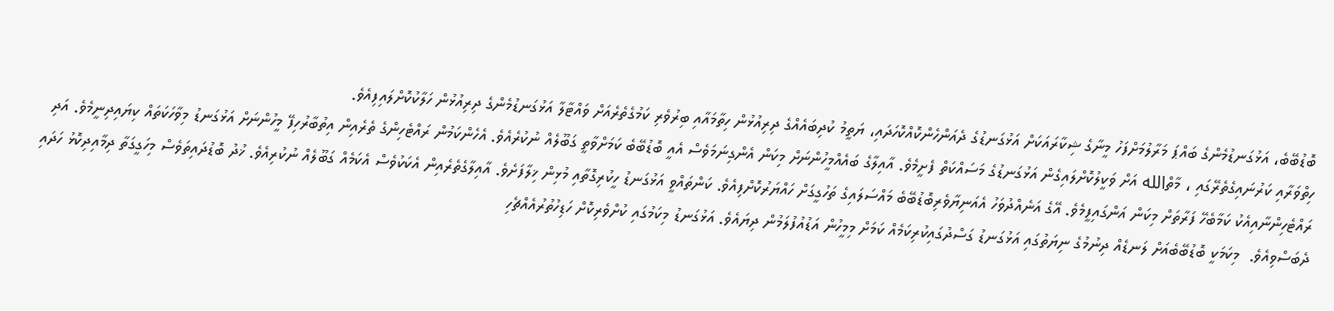ބޮޑުބޭބެ، އަޅުގަނޑުމެންގެ ބައްޕަ މަރާލުމަށްފަހު މީނާގެ ޝިކާރައަކަށް އަޅުގަނޑުގެ ދެއަންހެންކޮއްކޮހަދައި، ޔަތީމު ކުދިބައެއްގެ ދިރިއުޅުން ހިތާމައާއި ބިރުވެރި ކަމުގެތެރެއަށް ވައްޓާލާ އަޅުގަނޑުމެންގެ ދިރިއުޅުން ހަލާކުކޮށްލައިފިއެވެ.
ހިތްވަރާއި ކަރުނައިގެތެރޭގައި ، މާތްالله އަށް ވަކީލުކޮށްލައިގެން އަޅުގަނޑުގެ މަސައްކަތް ފެށީމެވެ. އާއިލާގެ ބައެއްމީހުންނަށް މިކަން އެންގިނަމަވެސް އެއީ ބޮޑުބޭބެ ކަމަށްވާތީ ގަބޫލެއް ނުކުރެއެވެ. އެހެންކަމުން ރައްޓެހިންގެ ތެރެއިން އިތުބާރުހިފޭ މީހުންނަށް އަޅުގަނޑު މިވާހަކަތައް ކިޔައިދިނީމެވެ. އަދި ރައްޓެހިންނާއިއެކު ކަމާބެހޭ ފަރާތަށް މިކަން އަންގައިފީމެވެ. އޭގެ އަނެއްދުވަހު އެއަނިޔާވެރިބޮޑުބޭބެ މައްސަލައިގެ ތަހުގީގަށް ހައްޔަރުކޮށްފިއެވެ. ކަންތައްވީ އަޅުގަނޑު ހީކުރިގޮތާއި މުޅިން ޚިލާފަށެވެ. އާއިލާގެތެރެއިން އެކަކުވެސް އެކަމެއް ގަބޫލެއް ނުކުރިއެވެ. ޚުދު ބޮޑުދައިތަވެސް މިހަގީގަތާ ދިމާއިދިކޮޅު ހަދައި ދެބަސްވިއެވެ.  މިކަމަކީ ބޮޑުބޭބެއަށް ލަނޑެއް ދިނުމުގެ ނިޔަތުގައި އަޅުގަނޑު ގަސްދުގައިކުރިކަމެއް ކަމަށް މިމީހުން އަޑުއުފުލަމުން ދިޔައެވެ. އަޅުގަނޑު މިކަމުގައި ކުށްވެރިކޮށް ހަޑިހުތުރުއެއްޗެހި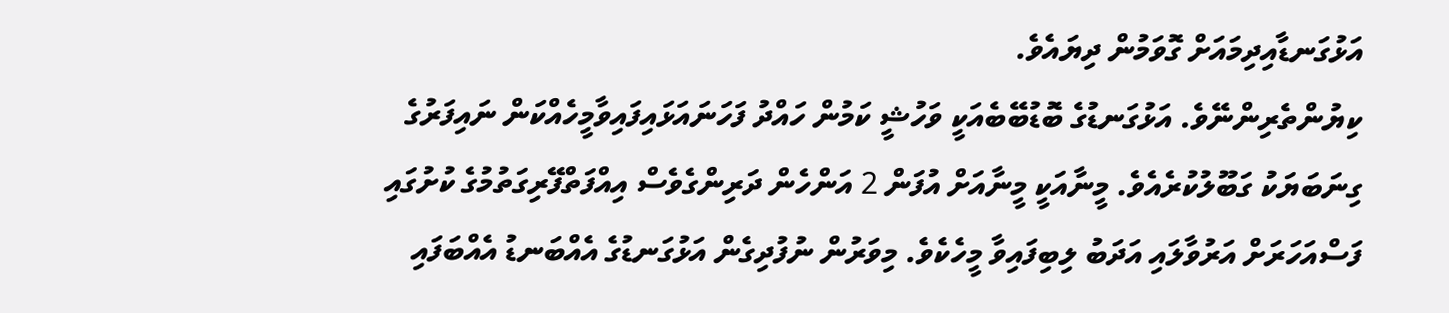އަޅުގަނޑާއިދިމައަށް ގޮވަމުން ދިޔައެވެ.
ކިޔުންތެރިންނޭވެ. އަޅުގަނޑުގެ ބޮޑުބޭބެއަކީ ވަހުޝީ ކަމުން ހައްދު ފަހަނައަޅައިފައިވާމީހެއްކަން ނައިފަރުގެ ގިނަބަޔަކު ގަބޫލުކުރެއެވެ. މީނާއަކީ މީނާއަށް އުފަން 2 އަންހެން ދަރިންގެވެސް އިއްފަތްފޭރިގަތުމުގެ ކުށުގައި ފަސްއަހަރަށް އަރުވާލައި އަދަބު ލިބިފައިވާ މީހެކެވެ. މިވަރުން ނުފުދިގެން އަޅުގަނޑުގެ އެއްބަނޑު އެއްބަފައި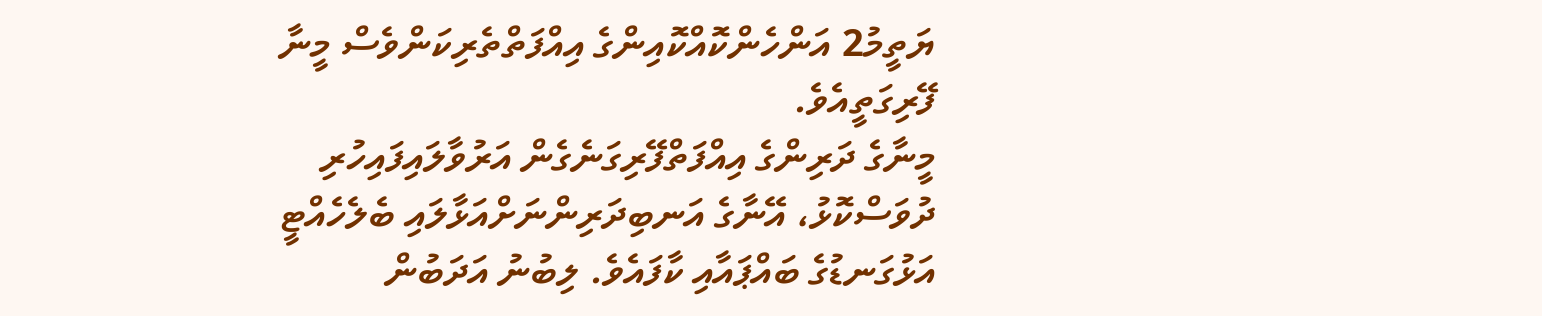ޔަތީމު2 އަންހެންކޮއްކޮއިންގެ އިއްފަތްތެރިކަންވެސް މީނާ ފޭރިގަތީއެވެ.
މީނާގެ ދަރިންގެ އިއްފަތްފޭރިގަނެގެން އަރުވާލައިފައިހުރި ދުވަސްކޮޅު، އޭނާގެ އަނބިދަރިންނަށްއަޅާލައި ބެލެހެއްޓީ އަޅުގަނޑުގެ ބައްޕައާއި ކާފައެވެ. ލިބުނު އަދަބުން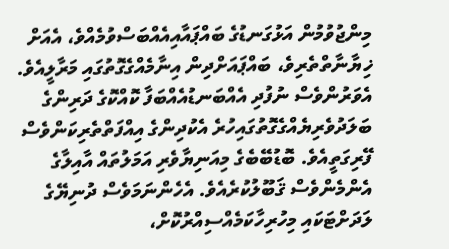މިންޖުވުމުން އަޅުގަނޑުގެ ބައްޕައާއިއެއްބަސްވުމެއްވެ، އެއަށް ޚިޔާނާތްތެރިވެ، ބައްޕައަށްދިން އިނާމެއްގެގޮތުގައި މަރާލީއެވެ. އެވަރުންވެސް ނުފުދި އެއްބަނޑުއެއްބަފާ ކޮއްކޮގެ ދަރިންގެ ބަލަދުވެރިޔެއްގެގޮތުގައިހުރެ އެކުދިންގެ އިއްފަތްތެރިކަންވެސް ފޭރިގަތީއެވެ. ބޮޑުބޭބެގެ މިއަނިޔާވެރި އަމަލުތައް އާއިލާގެ އެންމެންވެސް ޤަބޫލުކުރެއެވެ. އެހެންނަމަވެސް ދުނިޔޭގެ ލަދަށްޓަކައި މިހުރިހާކަމެއްސިއްރުކޮށް،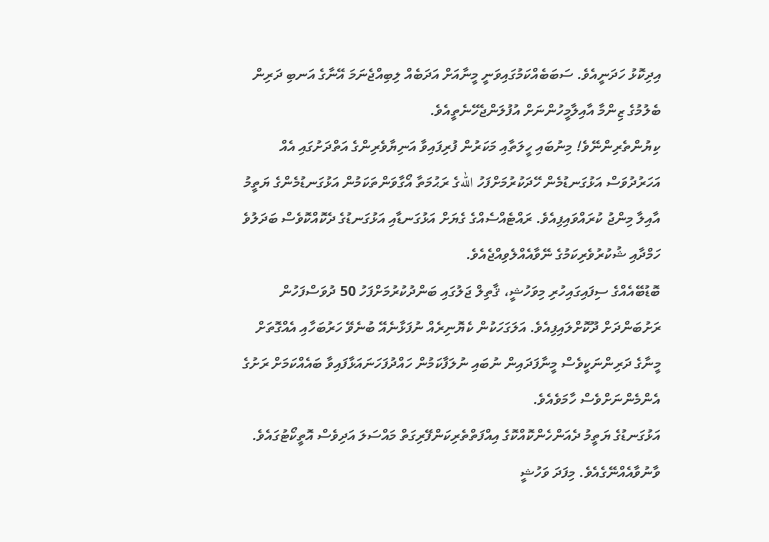އިދިކޮޅު ހަދަނީއެވެ. ސަބަބެއްކަމުގައިވަނީ މީނާއަށް އަދަބެއް ލިބިއްޖެނަމަ އޭނާގެ އަނބި ދަރިން ބެލުމުގެ ޒިންމާ އާއިލާމީހުންނަށް އުފުލަންޖެހޭނެތީއެވެ.
ކިޔުންތެރިންނޭވެ! މިނުބައި ހީލަތާއި މަކަރުން ފުރިފައިވާ އަނިޔާވެރިންގެ އަތްދަށުގައި އެއް އަހަރުދުވަސް އަޅުގަނޑުމެން ހޭދަކުރުމަށްފަހު اللهގެ ރަޙުމަތާ އޯގާވަންތަކަމުން އަޅުގަނޑުމެންގެ ޔަތީމު އާއިލާ މިންޖު ކުރައްވައިފިއެވެ. ރައްޓެއްސެއްގެ ގެޔަށް އަޅުގަނޑާއި އަޅުގަނޑުގެ ދެކޮއްކޮވެސް ބަދަލުވެ ހަމްދާއި ޝުކުރުވެރިކަމުގެ ނޭވާއެއްލެވިއްޖެއެވެ.
ބޮޑުބޭއެއްގެ ސިފައިގައިހުރި މިވަހުޝީ، ޤާތިލް ޖަލުގައި ބަންދުކުރުމަށްފަހު 50 ދުވަސްފަހުން ރަށުބަންދަށް ދޫކޮށްލައިފިއެވެ. އަލަގަހަކުން ކެޔޮނިރެއް ނުފަޅާނެއޭ ބުނެވޭ ހަރުބަހާއި އެއްގޮތަށް  މީނާގެ ދަރިންނަކީވެސް މީނާފަދައިން ނުބައި ނުލަފާކަމުން ހައްދުފަހަނައަޅާފައިވާ ބައެއްކަމަށް ރަށުގެ އެންމެންނަށްވެސް ހާމަވެއެވެ.
އަޅުގަނޑުގެ ޔަތީމު ދެއަންހެންކޮއްކޮގެ އިއްފަތްތެރިކަންފޭރިގަތް މައްސަލަ އަދިވެސް އޮތީކޯޓުގައެވެ. ވާނުވާއެއްނޭގެއެވެ. މިފަދަ ވަހުޝީ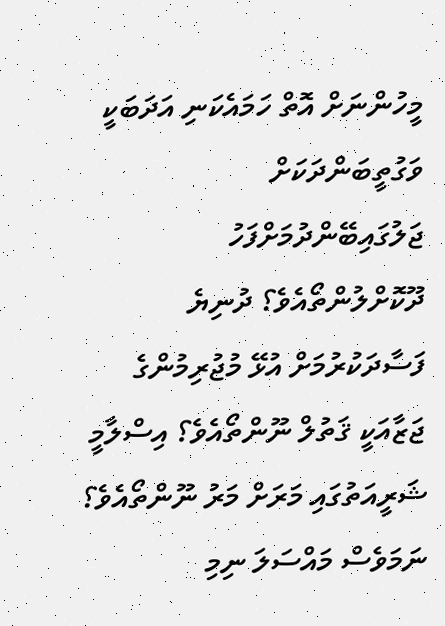މީހުންނަށް އޮތް ހަމައެކަނި އަދަބަކީ ވަގުތީބަންދަކަށް ޖަލުގައިބޭންދުމަށްފަހު ދޫކޮށްލުންތޯއެވެ؟ ދުނިޔެ ފަސާދަކުރުމަށް އުޅޭ މުޖުރިމުންގެ ޖަޒާއަކީ ޤަތުލް ނޫންތޯއެވެ؟ އިސްލާމީ ޝަރީއަތުގައި މަރަށް މަރު ނޫންތޯއެވެ؟ ނަމަވެސް މައްސަލަ ނިމި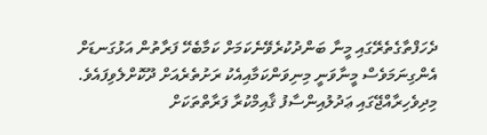ދެހަފްތާގެތެރޭގައި މީނާ ބަންދުކުރެވޭނެކަމަށް ކަމާބެހޭ ފަރާތުން އަޅުގަނޑަށް އެންގިނަމަވެސް މީނާވަނީ މިނިވަންކަމާއިއެކު ރަށުތެރެއަށް ދޫކޮށްލެވިފައެވެ.
މިދިވެހިރާއްޖޭގައި ޢަދުލުއިންސާފު ޤާއިމްކުރާ ފަރާތްތަކަށް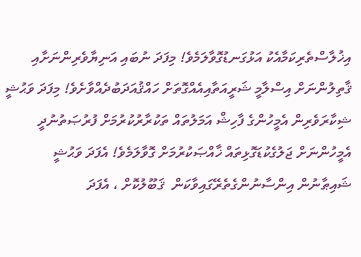އިޚުލާސްތެރިކަމާއެކު އަޅުގަނޑުގޮވާލަމެވެ! މިފަދަ ނުބައި އަނިޔާވެރިންނަށާއި ޤާތިލުންނަށް އިސްލާމީ ޝަރީއަތާއިއެއްގޮތަށް ހައްޤުއަދަބުދެއްވާށެވެ! މިފަދަ ވަޙުޝީ ޝިކާރަވެރިން އެމީހުންގެ ފާހިޝް އަމަލުތައް ތަކުރާރުކުރުމަށް ފުރުޞަތުނުދީ އެމީހުންނަށް ޖަލުގެކުޑަގޮޅިތައް ޚާއްޞަކުރުމަށް ގޮވާލަމެވެ! އެފަދަ ވަޙުޝީ ޝައިޠާނުން އިންސާނުންގެތެރޭގައިވާކަން  ޤަބޫލުކޮށް ، އެފަދަ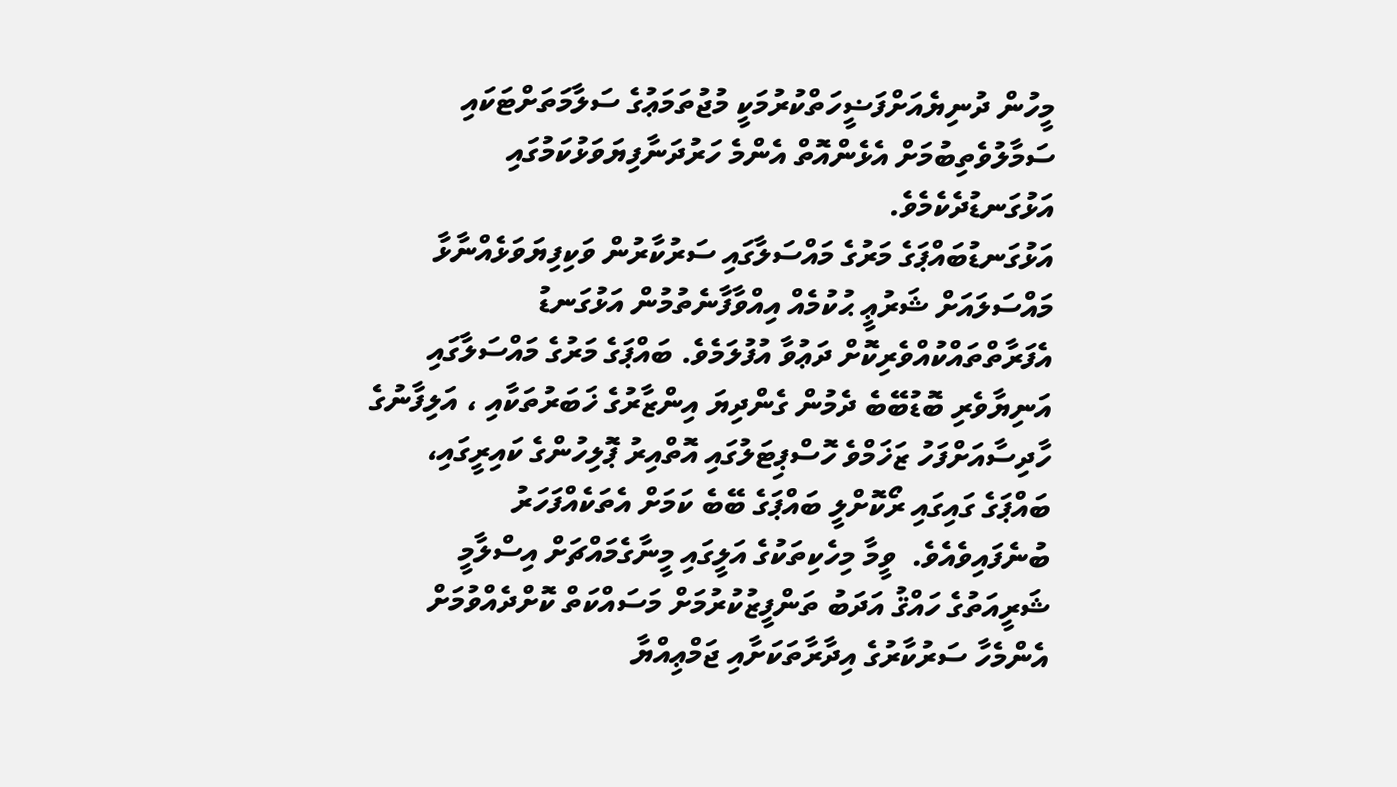މީހުން ދުނިޔެއަށްފަޟީހަތްކުރުމަކީ މުޖުތަމަޢުގެ ސަލާމަތަށްޓަކައި ސަމާލުވެތިބުމަށް އެޅެންއޮތް އެންމެ ހަރުދަނާފިޔަވަޅުކަމުގައި އަޅުގަނޑުދެކެމެވެ.
އަޅުގަނޑުބައްޕަގެ މަރުގެ މައްސަލާގައި ސަރުކާރުން ވަކިފިޔަވަޅެއްނާޅާ މައްސަލައަށް ޝަރުޢީ ޙުކުމެއް އިއްވާފާނެތުމުން އަޅުގަނޑު އެފަރާތްތައްކުއްވެރިކޮށް ދަޢުވާ އުފުލަމެވެ. ބައްޕަގެ މަރުގެ މައްސަލާގައި އަނިޔާވެރި ބޮޑުބޭބެ ދެމުން ގެންދިޔަ އިންޒާރުގެ ޚަބަރުތަކާއި ، އަލިފާނުގެ ހާދިސާއަށްފަހު ޒަޚަމްވެ ހޮސްޕިޓަލުގައި އޮތްއިރު ޕޮލިހުންގެ ކައިރީގައި، ބައްޕަގެ ގައިގައި ރޯކޮށްލީ ބައްޕަގެ ބޭބެ ކަމަށް އެތަކެއްފަހަރު  ބުނެފައިވެއެވެ.  ވީމާ މިހެކިތަކުގެ އަލީގައި މީނާގެމައްޗަށް އިސްލާމީ ޝަރީއަތުގެ ހައްޤު އަދަބު ތަންފީޒުކުރުމަށް މަސައްކަތް ކޮށްދެއްވުމަށް އެންމެހާ ސަރުކާރުގެ އިދާރާތަކަށާއި ޖަމްޢިއްޔާ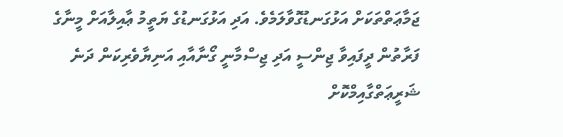ޖަމާޢަތްތަކަށް އަޅުގަނޑުގޮވާލަމެވެ. އަދި އަޅުގަނޑުގެ ޔަތީމު ޢާއިލާއަށް މީނާގެ ފަރާތުން ދީފައިވާ ޖިންސީ އަދި ޖިސްމާނީ ގޯނާއާއި އަނިޔާވެރިކަން ދަނެ ޝަރީޢަތްގާއިމްކޮށް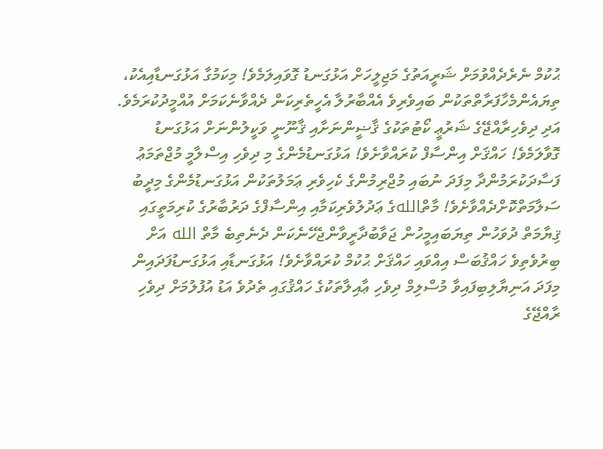ޙުކުމް ނެރެދެއްވުމަށް ޝަރީއަތުގެ މަޖިލީހަށް އަޅުގަނޑު ގޮވައިލަމެވެ! މިކަމުގާ އަޅުގަނޑާއިއެކު، ތިޔައެންމެހާފަރާތްތަކުން ބައިވެރިވެ އެއްބާރުލާ އެހީތެރިކަން ދެއްވާނެކަމަށް އުއްމީދުކުރަމެވެ. އަދި ދިވެހިރާއްޖޭގެ ޝަރުޢީ ކޯޓުތަކުގެ ޤާޟީންނަށާއި ޤާނޫނީ ވަކީލުންނަށް އަޅުގަނޑު ގޮވާލަމެވެ! ހައްޤަށް އިންސާފް ކުރައްވާށެވެ! އަޅުގަނޑުމެންގެ މި ދިވެހި އިސްލާމީ މުޖްތަމަޢު ފަސާދަކުރަމުންދާ މިފަދަ ނުބައި މުޖްރިމުންގެ ކެހިވެރި ޢަމަލުތަކުން އަޅުގަނޑުމެންގެ މިދީބު ސަލާމަތްކޮށްދެއްވާށެވެ! މާތްاللهގެ ޢަދުލުވެރިކަމާއި އިންސާފްގެ ދަރުބާރުގެ ކުރިމަތީގައި ޤިޔާމަތް ދުވަހުން ތިޔަބައިމީހުން ޖަވާބުދާރީވާންޖެހޭނެކަން ދެނެތިބެ މާތް الله އަށް ބިރުވެތިވެ ހައްޤުބަސް އިއްވައި ހައްޤަށް ޙުކުމް ކުރައްވާށެވެ! އަޅުގަނޑާއި އަޅުގަނޑުފަދައިން މިފަދަ އަނިޔާލިބިފައިވާ މުސްލިމް ދިވެހި ޢާއިލާތަކުގެ ހައްޤުގައި ތެދުވެ އަޑު އުފުލުމަށް ދިވެހި ރާއްޖޭގެ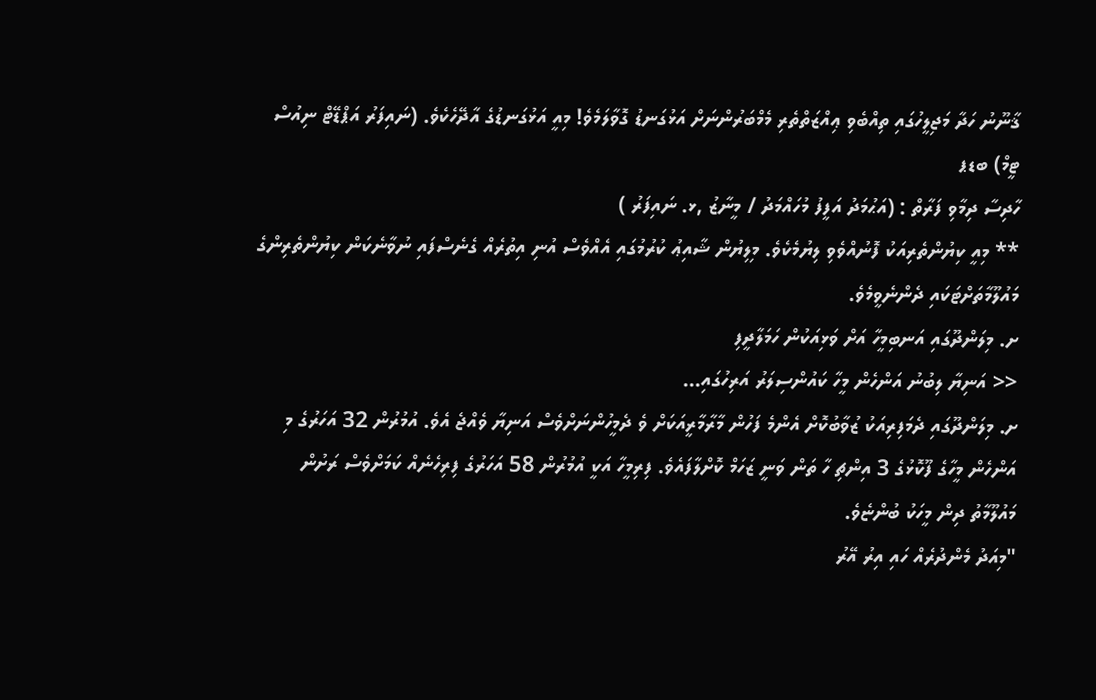ޤާނޫނު ހަދާ މަޖިލީހުގައި ތިއްބެވި ޢިއްޒަތްތެރި މެމްބަރުންނަށް އަޅުގަނޑު ގޮވާލަމެވެ! މިއީ އަޅުގަނޑުގެ އާދޭހެކެވެ. (ނައިފަރު އަޕްޑޭޓް ނިއުސް ޓީމް) ބޑޕ
ހާދިސާ ދިމާވި ފަރާތް : (އަޙުމަދު އަފީފު މުހައްމަދު / މީނާޒު ,ޅ. ނައިފަރު )
** މިއީ ކިޔުންތެރިއަކު ފޮނުއްވެވި ލިޔުމެކެވެ. މިލިޔުން ޝާއިޢު ކުރުމުގައި އެއްވެސް އުނި އިތުރެއް ގެނެސްފައި ނުވާނެކަން ކިޔުންތެރިންގެ މައުލޫމާތަށްޓަކައި ދެންނެވީމެވެ.
ށ. މިލަންދޫގައި އަނބިމީހާ އަށް ވަޅިއަކުން ހަމަލާދީފި
<< އަނިޔާ ލިބުނު އަންހެން މީހާ ކައުންސިލަރު އަރިހުގައި...
ށ. މިލަންދޫގައި ދެމަފިރިއަކު ޒުވާބުކޮށް އެންމެ ފަހުން މާރާމާރީއަކަށް ވެ ދެމީހުންނަށްވެސް އަނިޔާ ވެއްޖެ އެވެ. އުމުރުން 32 އަހަރުގެ މި އަންހެން މީހާގެ ފޫކޮޅުގެ 3 އިންޗި ހާ ތަން ވަނީ ޒަހަމް ކޮށްލާފައެވެ. ފިރިމީހާ އަކީ އުމުރުން 58 އަހަރުގެ ފިރިހެނެއް ކަމަށްވެސް ރަށުން މައުލޫމާތު ދިން މީހަކު ބުންޏެވެ.
"މިއަދު މެންދުރެއް ހައި އިރު އޭރު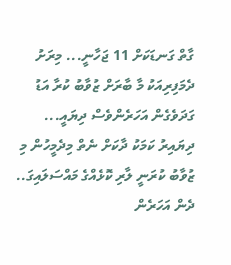ގާތް ގަނޑަކަށް 11 ޖަހާނީ... މިރަށު ދެމަފިރިއަކު މާ ބާރަށް ޒުވާބު ކުރާ އަޑު ގަދަވެގެން އަހަރެންވެސް ދިޔައީ... ދިޔައިރު ކަމަކު ދާކަށް ނެތް މިދެމީހުން މި ޒުވާބު ކުރަނީ ލާރި ކޮޅެއްގެ މައްސަލައިގަ.. ދެން އަހަރެން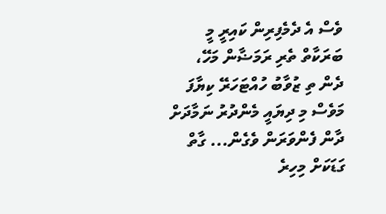ވެސް އެ ދެމެފިރިން ކައިރީ މީ ބަރަކާތް ތެރި ރަމަޟާން މަހޭ، ދެން ތި ޒުވާބު ހުއްޓަހަރޭ ކިޔާފަ މަވެސް މި ދިޔައީ މެންދުރު ނަމާދަށް ދާން ފެންވަރަން ވެގެން... ގާތް ގަޑަކަށް މިހިރެ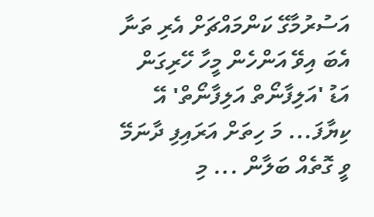އަސުރުމާގޭ ކަންމައްޗަށް އެރި ތަނާ އެބަ އިވޭ އަންހެން މީހާ ހޭރިގަން އަޑު 'އަލިފާނޯތް އަލިފާނޯތް' އޭ ކިޔާފަ... މަ ހިތަށް އަރައިފި ދާނަމޭ ވީ ގޮތެއް ބަލާން ... މި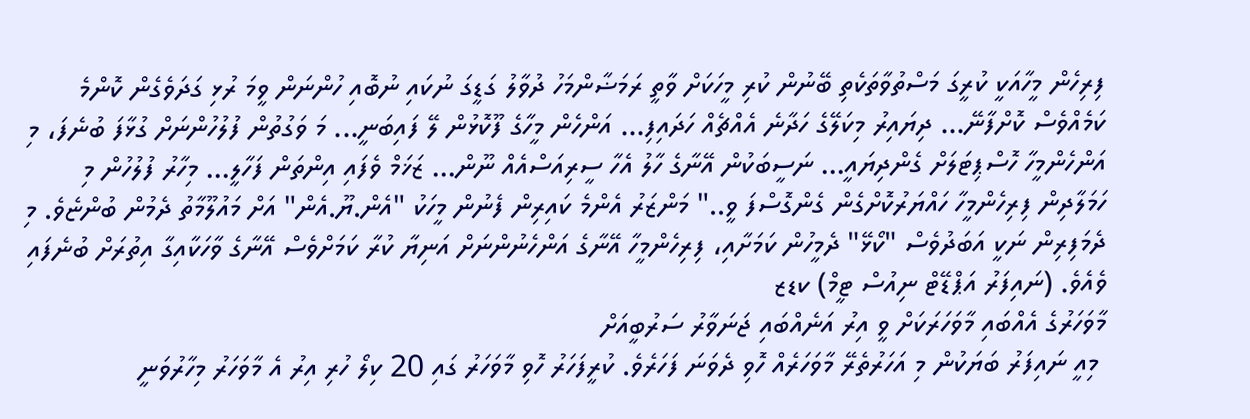ފިރިހެން މީހާއަކީ ކުރީގަ މަސްތުވާތަކެތި ބޭނުން ކުރި މީހަކަށް ވާތީ ރަމަޟާންމަހު ދުވާލު ގަޑީގަ ނުކައި ނުބޮއި ހުންނަން ވީމަ ރުޅި ގަދަވެގެން ކޮންމެ ކަމެއްވެސް ކޮށްފާނޭ... ދިޔައިރު މިކަލޭގެ ހަދާނެ އެއްޗެއް ހަދައިފި... އަންހެން މީހާގެ ފޫކޮޅުން ލޭ ފައިބަނީ... މަ ވަގުތުން ފުލުހުންނަށް ގުޅާފަ ބުނެފަ، މި އަންހެންމީހާ ހޮސްޕިޓަލަށް ގެންދިޔައީ... ނަސީބަކުން އޭނާގެ ހާލު އެހާ ސީރިއަސްއެއް ނޫން... ޒަޚަމް ވެފައި އިންތަން ފަހާލީ... މިހާރު ފުލުހުން މި ހަމަލާދިން ފިރިހެންމީހާ ހައްޔަރުކޮށްގެން ގެންގޮސްފަ ވީ.." މަންޒަރު އެންމެ ކައިރިން ފެނުން މީހަކު "އެން.ޔޫ.އެން" އަށް މައުލޫމާތު ދެމުން ބުންޏެވެ. މި ދެމަފިރިން ނަކީ އަބަދުވެސް "ކޯޅޭ" ދެމީހުން ކަމަށާއި، ފިރިހެންމީހާ އޭނާގެ އަންހެނުންނަށް އަނިޔާ ކުރާ ކަމަށްވެސް އޭނާގެ ވާހަކާއިގާ އިތުރަށް ބުނެފައި ވެއެވެ. (ނައިފަރު އަޕްޑޭޓް ނިއުސް ޓީމް) ކޑޒ
މާވަހަރުގެ އެއްބައި މާވަހަރަކަށް ވީ އިރު އަނެއްބައި ޖަނަވާރު ސަރުބީއަށް
 މިއީ ނައިފަރު ބަޔަކުން މި އަހަރުތެރޭ މާވަހަރެއް ހޮވި ދެވަނަ ފަހަރެވެ. ކުރީފަހަރު ހޮވި މާވަހަރު ގައި 20 ކިލޯ ހުރި އިރު އެ މާވަހަރު މިހާރުވަނީ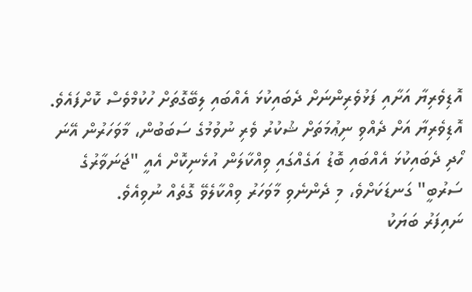އޮޑިވެރިޔާ އަށާއި ފަޅުވެރިންނަށް ދެބައިކުޅަ އެއްބައި ލިބޭގޮތަށް ހުކުމްވެސް ކޮށްފައެވެ. އޮޑިވެރިޔާ އަށް ދެއްވި ނިޢުމަތަށް ޝުކުރު ވެރި ނުވުމުގެ ސަބަބުން، މާވަހަރުން އޭނަ ހޯދި ދެބައިކުޅަ އެއްބައި ބޮޑު އަގެއްގައި ވިއްކާލަން އުޅެނިކޮށް އެއީ "ޖަނަވާރުގެ ސަރުބީ" ގަނޑަކަށްވެ، މި ދެންނެވި މާވަހަރު ވިއްކާލެވޭ ގޮތެއް ނުވިއެވެ.
ނައިފަރު ބަޔަކު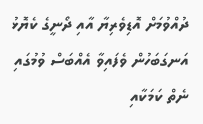ދުއްވުމަށް އޮޑިވެރިޔާ އާއި ދޯނީގެ ކެޔޮޅު އަނގަބަހުން ވެފައިވާ އެއްބަސް ވުމުގައި ނެތް ކަމަކާއި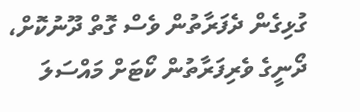ގުޅިގެން ދެފަރާތުން ވެސް ގޮތް ދޫނުކޮށް، ދޯނީގެ ވެރިފަރާތުން ކޯޓަށް މައްސަލަ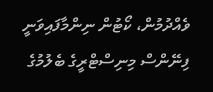ވެއްދުމުން، ކޯޓުން ނިންމާފައިވަނީ ފިނޭންސް މިނިސްޓްރީގެ ބެލުމުގެ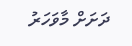ދަށަށް މާވަހަރު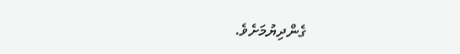ގެންދިޔުމަށެވެ.